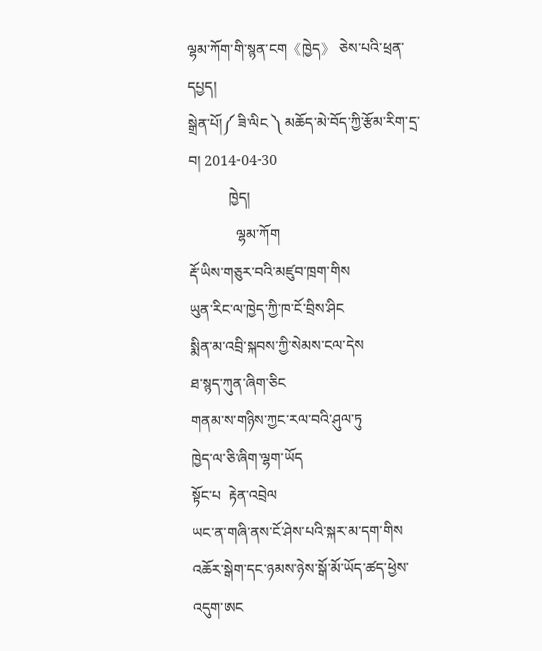ལྷམ་ཀོག་གི་སྙན་ངག《ཁྱེད》 ཅེས་པའི་ཕྲན་དཔྱད།
སྒྲེན་པོ།༼ ཟི་ལིང ༽ མཆོད་མེ་བོད་ཀྱི་རྩོམ་རིག་དྲ་བ། 2014-04-30
           ཁྱེད།
             ལྷམ་ཀོག
རྡོ་ཡིས་གཅུར་བའི་མཛུབ་ཁྲག་གིས
ཡུན་རིང་ལ་ཁྱེད་ཀྱི་ཁ་ངོ་བྲིས་ཤིང
སྨིན་མ་འབྲི་སྐབས་ཀྱི་སེམས་ངལ་དེས
ཐ་སྙད་ཀུན་ཞིག་ཅིང
གནམ་ས་གཉིས་ཀྱང་རལ་བའི་ཤུལ་ཏུ
ཁྱེད་ལ་ཅི་ཞིག་ལྷག་ཡོད
སྟོང་པ  རྟེན་འབྲེལ
ཡང་ན་གཞི་ནས་ངོ་ཤེས་པའི་སྐར་མ་དག་གིས
འཆོར་སྒེག་དང་ཉམས་ཉེས་སྒོ་མོ་ཡོད་ཚད་ཕྱེས་འདུག་ཨང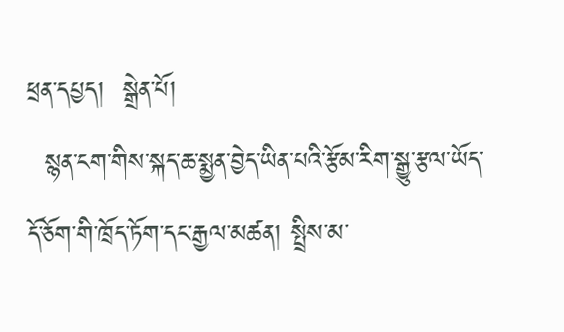ཕྲན་དཔྱད།  སྒྲེན་པོ།
  སྙན་ངག་གིས་སྐད་ཆ་སྨྱན་བྱེད་ཡིན་པའི་རྩོམ་རིག་སྒྱུ་རྩལ་ཡོད་དོ་ཅོག་གི་ཁྲོད་ཏོག་དང་རྒྱལ་མཚན། སྤྲིས་མ་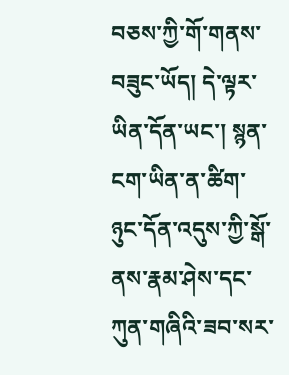བཅས་ཀྱི་གོ་གནས་བཟུང་ཡོད། དེ་ལྟར་ཡིན་དོན་ཡང་། སྙན་ངག་ཡིན་ན་ཚིག་ཉུང་དོན་འདུས་ཀྱི་སྒོ་ནས་རྣམ་ཤེས་དང་ཀུན་གཞིའི་ཟབ་སར་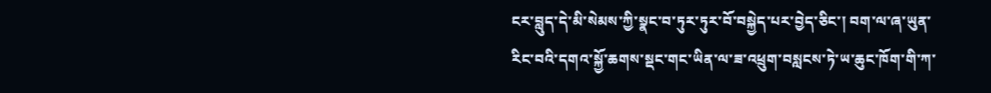ངར་བླུད་དེ་མི་སེམས་ཀྱི་སྣང་བ་ཏུར་ཏུར་བོ་བསྐྱེད་པར་བྱེད་ཅིང་། བག་ལ་ཞ་ཡུན་རིང་བའི་དགའ་སྐྱོ་ཆགས་སྡང་གང་ཡིན་ལ་ཟ་འཕྲུག་བསླངས་ཏེ་ཡ་ཆུང་ཁོག་གི་ཀ་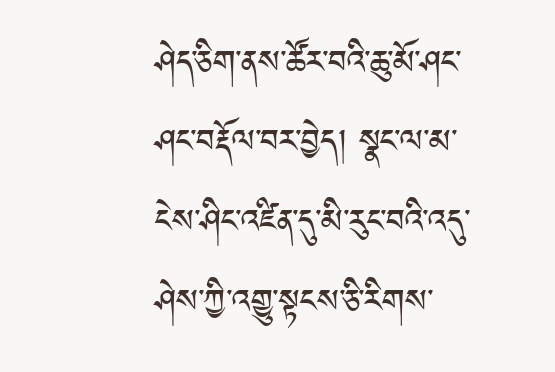ཤེད་ཅིག་ནས་ཚོར་བའི་ཆུ་མོ་ཤང་ཤང་བརྡོལ་བར་བྱེད། སྣང་ལ་མ་ངེས་ཤིང་འཛིན་དུ་མི་རུང་བའི་འདུ་ཤེས་ཀྱི་འགྱུ་སྟངས་ཅི་རིགས་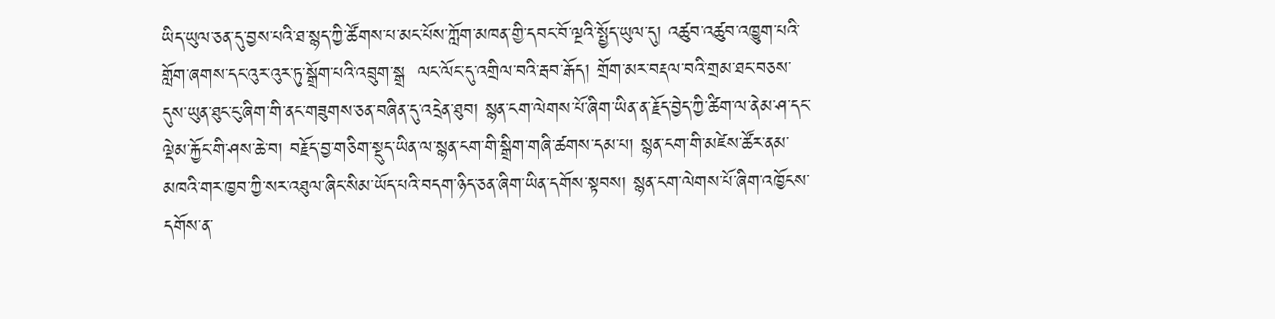ཡིད་ཡུལ་ཅན་དུ་བྱས་པའི་ཐ་སྙད་ཀྱི་ཚོགས་པ་མང་པོས་ཀློག་མཁན་གྱི་དབང་བོ་ལྔའི་སྤྱོད་ཡུལ་དུ། འཚུབ་འཚུབ་འཁྱུག་པའི་གློག་ཞགས་དང་འུར་འུར་ཏུ་སྒྲོག་པའི་འབྲུག་སྒྲ  ལང་ལོང་དུ་འགྲིལ་བའི་རྦབ་རྒོད། གྲོག་མར་བརྡལ་བའི་གྲམ་ཐང་བཅས་དུས་ཡུན་ཐུང་ངུ་ཞིག་གི་ནང་གཟུགས་ཅན་བཞིན་དུ་འདྲེན་ཐུབ། སྙན་ངག་ལེགས་པོ་ཞིག་ཡིན་ན་རྗོད་བྱེད་ཀྱི་ཚིག་ལ་ནེམ་ཤ་དང་ལྡེམ་རྐྱོང་གི་ཤས་ཆེ་བ། བརྗོད་བྱ་གཅིག་སྡུད་ཡིན་ལ་སྙན་ངག་གི་སྒྲིག་གཞི་ཚགས་དམ་པ། སྙན་ངག་གི་མཛེས་ཚོར་ནམ་མཁའི་གར་ཁྱབ་ཀྱི་སར་འཐུལ་ཞིང་སིམ་ཡོད་པའི་བདག་ཉིད་ཅན་ཞིག་ཡིན་དགོས་སྟབས། སྙན་ངག་ལེགས་པོ་ཞིག་འཁྱོངས་དགོས་ན་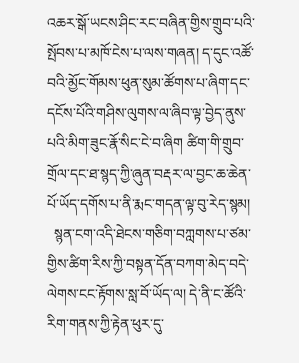འཆར་སྒོ་ཡངས་ཤིང་རང་བཞིན་གྱིས་གྲུབ་པའི་སྤོབས་པ་མཁོ་ངེས་པ་ལས་གཞན། ད་དུང་འཚོ་བའི་མྱོང་གོམས་ཕུན་སུམ་ཚོགས་པ་ཞིག་དང་དངོས་པོའི་གཤིས་ལུགས་ལ་ཞིབ་ལྟ་བྱེད་ནུས་པའི་མིག་ཟུང་རྣོ་སིང་ངེ་བ་ཞིག ཚིག་གི་གྲུབ་གྲོལ་དང་ཐ་སྙད་ཀྱི་ཞུན་བརྡར་ལ་བྱང་ཆ་ཆེན་པོ་ཡོད་དགོས་པ་ནི་རྨང་གདན་ལྟ་བུ་རེད་སྙམ།
  སྙན་ངག་འདི་ཐེངས་གཅིག་བཀླགས་པ་ཙམ་གྱིས་ཚིག་རིས་ཀྱི་བསྟན་དོན་བཀག་མེད་བདེ་ལེགས་ངང་རྟོགས་སླ་བོ་ཡོད་ལ། དེ་ནི་ང་ཚོའི་རིག་གནས་ཀྱི་རྟེན་ཕུར་དུ་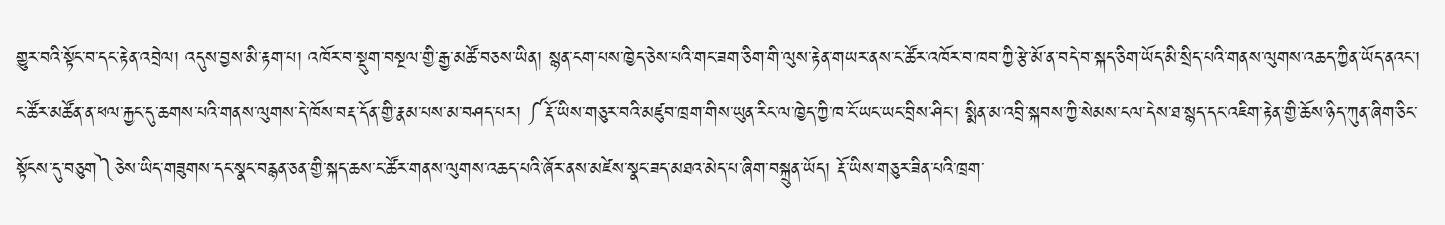གྱུར་བའི་སྟོང་བ་དང་རྟེན་འབྲེལ། འདུས་བྱས་མི་རྟག་པ། འཁོར་བ་སྡུག་བསྔལ་གྱི་རྒྱ་མཚོ་བཅས་ཡིན། སྙན་ངག་པས་ཁྱེད་ཅེས་པའི་གང་ཟག་ཅིག་གི་ལུས་རྟེན་གཡར་ནས་ང་ཚོར་འཁོར་བ་ཁབ་ཀྱི་རྩེ་མོ་ན་བདེ་བ་སྐད་ཅིག་ཡོད་མི་སྲིད་པའི་གནས་ལུགས་འཆད་ཀྱིན་ཡོད་ནའང་། ང་ཚོར་མཚོན་ན་ཕལ་རྐྱང་དུ་ཆགས་པའི་གནས་ལུགས་དེ་ཁོས་བརྡ་དོན་གྱི་རྣམ་པས་མ་བཤད་པར། ༼རྡོ་ཡིས་གཅུར་བའི་མཛུབ་ཁྲག་གིས་ཡུན་རིང་ལ་ཁྱེད་ཀྱི་ཁ་ངོ་ཡང་ཡང་བྲིས་ཤིང་། སྨིན་མ་འབྲི་སྐབས་ཀྱི་སེམས་ངལ་དེས་ཐ་སྙད་དང་འཇིག་རྟེན་གྱི་ཆོས་ཉིད་ཀུན་ཞིག་ཅིང་སྟོངས་དུ་བཅུག༽ཅེས་ཡིད་གཟུགས་དང་སྣང་བརྙན་ཅན་གྱི་སྐད་ཆས་ང་ཚོར་གནས་ལུགས་འཆད་པའི་ཞོར་ནས་མཛེས་སྣང་ཟད་མཐའ་མེད་པ་ཞིག་བསྐྲུན་ཡོད། རྡོ་ཡིས་གཅུར་ཟིན་པའི་ཁྲག་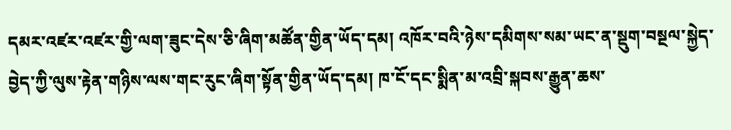དམར་འཛར་འཛར་གྱི་ལག་ཟུང་དེས་ཅི་ཞིག་མཚོན་གྱིན་ཡོད་དམ། འཁོར་བའི་ཉེས་དམིགས་སམ་ཡང་ན་སྡུག་བསྔལ་སྐྱེད་བྱེད་ཀྱི་ལུས་རྟེན་གཉིས་ལས་གང་རུང་ཞིག་སྟོན་གྱིན་ཡོད་དམ། ཁ་ངོ་དང་སྨིན་མ་འབྲི་སྐབས་རྒྱུན་ཆས་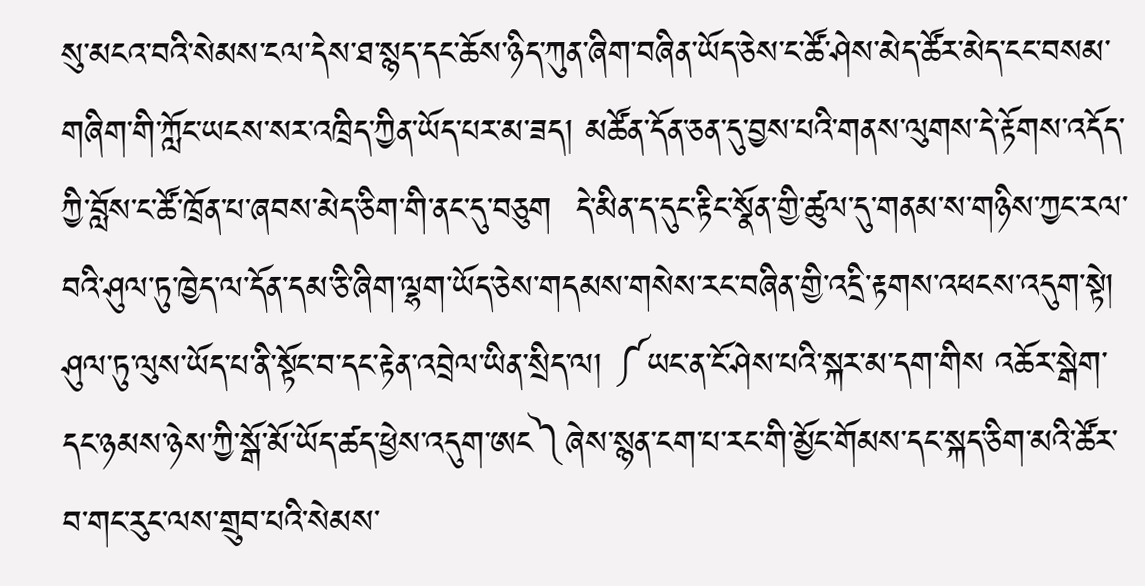སུ་མངའ་བའི་སེམས་ངལ་དེས་ཐ་སྙད་དང་ཆོས་ཉིད་ཀུན་ཞིག་བཞིན་ཡོད་ཅེས་ང་ཚོ་ཤེས་མེད་ཚོར་མེད་ངང་བསམ་གཞིག་གི་ཀློང་ཡངས་སར་འཁྲིད་ཀྱིན་ཡོད་པར་མ་ཟད། མཚོན་དོན་ཅན་དུ་བྱས་པའི་གནས་ལུགས་དེ་རྟོགས་འདོད་ཀྱི་བློས་ང་ཚོ་ཁྲོན་པ་ཞབས་མེད་ཅིག་གི་ནང་དུ་བཅུག  དེ་མིན་ད་དུང་རྟིང་སྣོན་གྱི་ཚུལ་དུ་གནམ་ས་གཉིས་ཀྱང་རལ་བའི་ཤུལ་ཏུ་ཁྱེད་ལ་དོན་དམ་ཅི་ཞིག་ལྷག་ཡོད་ཅེས་གདམས་གསེས་རང་བཞིན་གྱི་འདྲི་རྟགས་འཕངས་འདུག་སྟེ། ཤུལ་ཏུ་ལུས་ཡོད་པ་ནི་སྟོང་བ་དང་རྟེན་འབྲེལ་ཡིན་སྲིད་ལ། ༼ཡང་ན་ངོ་ཤེས་པའི་སྐར་མ་དག་གིས འཆོར་སྒེག་དང་ཉམས་ཉེས་ཀྱི་སྒོ་མོ་ཡོད་ཚད་ཕྱེས་འདུག་ཨང༽ཞེས་སྙན་ངག་པ་རང་གི་མྱོང་གོམས་དང་སྐད་ཅིག་མའི་ཚོར་བ་གང་རུང་ལས་གྲུབ་པའི་སེམས་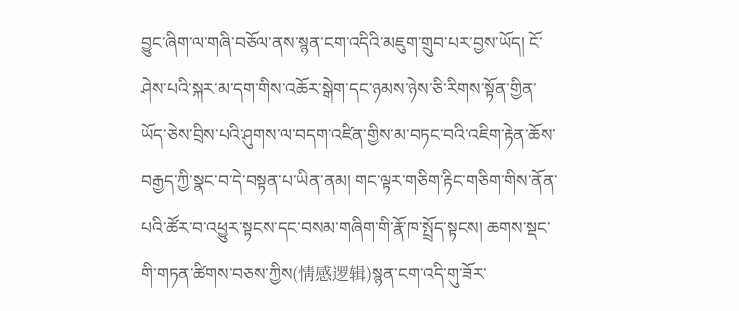བྱུང་ཞིག་ལ་གཞི་བཅོལ་ནས་སྙན་ངག་འདིའི་མཇུག་གྲུབ་པར་བྱས་ཡོད། ངོ་ཤེས་པའི་སྐར་མ་དག་གིས་འཆོར་སྒེག་དང་ཉམས་ཉེས་ཅི་རིགས་སྟོན་གྱིན་ཡོད་ཅེས་བྲིས་པའི་ཤུགས་ལ་བདག་འཛིན་གྱིས་མ་བཏང་བའི་འཇིག་རྟེན་ཆོས་བརྒྱད་ཀྱི་སྣང་བ་དེ་བསྟན་པ་ཡིན་ནམ། གང་ལྟར་གཅིག་རྟིང་གཅིག་གིས་ནོན་པའི་ཚོར་བ་འཕྱུར་སྟངས་དང་བསམ་གཞིག་གི་རྣོ་ཁ་སྤྲོད་སྟངས། ཆགས་སྡང་གི་གཏན་ཚིགས་བཅས་ཀྱིས(情感逻辑)སྙན་ངག་འདི་གུ་ཟོར་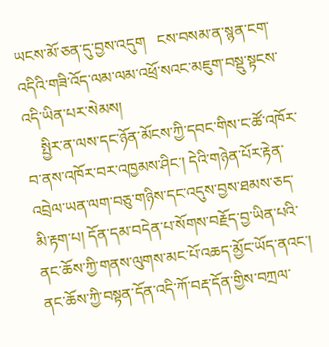ཡངས་མོ་ཅན་དུ་བྱས་འདུག   ངས་བསམ་ན་སྙན་ངག་འདིའི་གཟི་འོད་ལམ་ལམ་འཕྲོ་སའང་མཇུག་བསྡུ་སྟངས་འདི་ཡིན་པར་སེམས།
    སྤྱིར་ན་ལས་དང་ཉོན་མོངས་ཀྱི་དབང་གིས་ང་ཚོ་འཁོར་བ་ནས་འཁོར་བར་འཁྱམས་ཤིང་། དེའི་གཉེན་པོར་རྟེན་འབྲེལ་ཡན་ལག་བཅུ་གཉིས་དང་འདུས་བྱས་ཐམས་ཅད་མི་རྟག་པ། དོན་དམ་བདེན་པ་སོགས་བརྗོད་བྱ་ཡིན་པའི་ནང་ཆོས་ཀྱི་གནས་ལུགས་མང་པོ་འཆད་མྱོང་ཡོད་ནའང་། ནང་ཆོས་ཀྱི་བསྟན་དོན་འདི་ཀོ་བརྡ་དོན་གྱིས་བཀྲལ་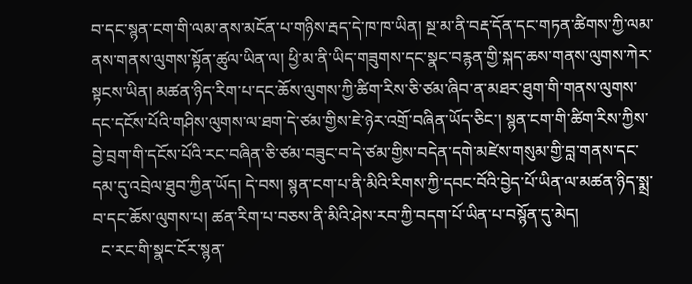བ་དང་སྙན་ངག་གི་ལམ་ནས་མངོན་པ་གཉིས་རྦད་དེ་ཁ་ཁ་ཡིན། སྔ་མ་ནི་བརྡ་དོན་དང་གཏན་ཚིགས་ཀྱི་ལམ་ནས་གནས་ལུགས་སྟོན་ཚུལ་ཡིན་ལ། ཕྱི་མ་ནི་ཡིད་གཟུགས་དང་སྣང་བརྙན་གྱི་སྐད་ཆས་གནས་ལུགས་ཀེར་སྟངས་ཡིན། མཚན་ཉིད་རིག་པ་དང་ཆོས་ལུགས་ཀྱི་ཚིག་རིས་ཅི་ཙམ་ཞིབ་ན་མཐར་ཐུག་གི་གནས་ལུགས་དང་དངོས་པོའི་གཤིས་ལུགས་ལ་ཐག་དེ་ཙམ་གྱིས་ཇེ་ཉེར་འགྲོ་བཞིན་ཡོད་ཅིང་། སྙན་ངག་གི་ཚིག་རིས་ཀྱིས་བྱེ་བྲག་གི་དངོས་པོའི་རང་བཞིན་ཅི་ཙམ་བཟུང་བ་དེ་ཙམ་གྱིས་བདེན་དགེ་མཛེས་གསུམ་གྱི་བླ་གནས་དང་དམ་དུ་འབྲེལ་ཐུབ་ཀྱིན་ཡོད། དེ་བས། སྙན་ངག་པ་ནི་མིའི་རིགས་ཀྱི་དབང་བོའི་བྱེད་པོ་ཡིན་ལ་མཚན་ཉིད་སྨྲ་བ་དང་ཆོས་ལུགས་པ། ཚན་རིག་པ་བཅས་ནི་མིའི་ཤེས་རབ་ཀྱི་བདག་པོ་ཡིན་པ་བསྙོན་དུ་མེད།
  ང་རང་གི་སྣང་ངོར་སྙན་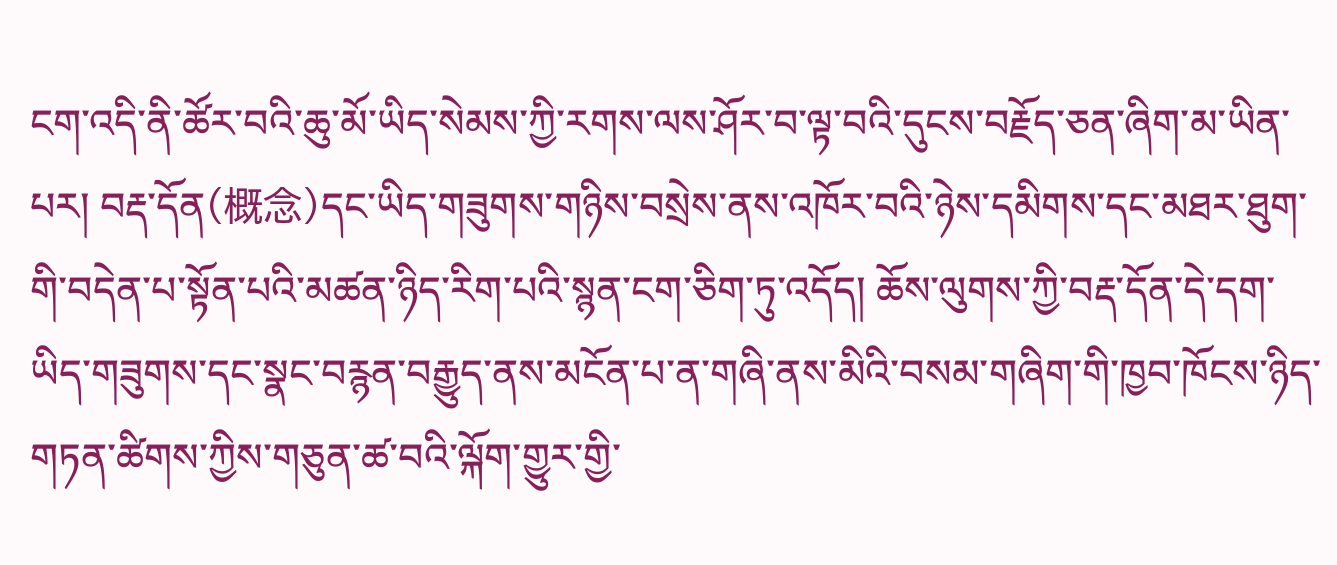ངག་འདི་ནི་ཚོར་བའི་ཆུ་མོ་ཡིད་སེམས་ཀྱི་རགས་ལས་ཤོར་བ་ལྟ་བའི་དུངས་བརྗོད་ཅན་ཞིག་མ་ཡིན་པར། བརྡ་དོན(概念)དང་ཡིད་གཟུགས་གཉིས་བསྲེས་ནས་འཁོར་བའི་ཉེས་དམིགས་དང་མཐར་ཐུག་གི་བདེན་པ་སྟོན་པའི་མཚན་ཉིད་རིག་པའི་སྙན་ངག་ཅིག་ཏུ་འདོད། ཆོས་ལུགས་ཀྱི་བརྡ་དོན་དེ་དག་ཡིད་གཟུགས་དང་སྣང་བརྙན་བརྒྱུད་ནས་མངོན་པ་ན་གཞི་ནས་མིའི་བསམ་གཞིག་གི་ཁྱབ་ཁོངས་ཉིད་གཏན་ཚིགས་ཀྱིས་གཅུན་ཚ་བའི་ལྐོག་གྱུར་གྱི་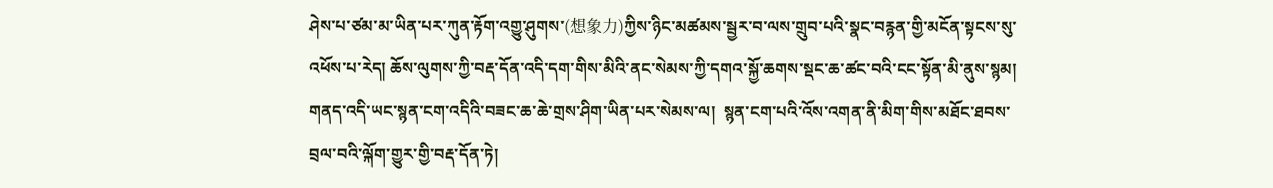ཤེས་པ་ཙམ་མ་ཡིན་པར་ཀུན་རྟོག་འགྱུ་ཤུགས་(想象力)ཀྱིས་ཉིང་མཚམས་སྦྱར་བ་ལས་གྲུབ་པའི་སྣང་བརྙན་གྱི་མངོན་སྟངས་སུ་འཕོས་པ་རེད། ཆོས་ལུགས་ཀྱི་བརྡ་དོན་འདི་དག་གིས་མིའི་ནང་སེམས་ཀྱི་དགའ་སྐྱོ་ཆགས་སྡང་ཆ་ཚང་བའི་ངང་སྟོན་མི་ནུས་སྙམ། གནད་འདི་ཡང་སྙན་ངག་འདིའི་བཟང་ཆ་ཆེ་གྲས་ཤིག་ཡིན་པར་སེམས་ལ།  སྙན་ངག་པའི་འོས་འགན་ནི་མིག་གིས་མཐོང་ཐབས་བྲལ་བའི་ལྐོག་གྱུར་གྱི་བརྡ་དོན་ཏེ།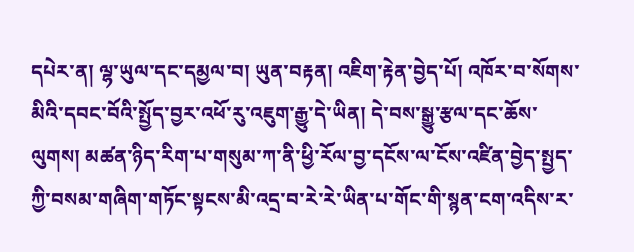དཔེར་ན། ལྷ་ཡུལ་དང་དམྱལ་བ། ཡུན་བརྟན། འཇིག་རྟེན་བྱེད་པོ། འཁོར་བ་སོགས་མིའི་དབང་བོའི་སྤྱོད་བྱར་འཕོ་རུ་འཇུག་རྒྱུ་དེ་ཡིན། དེ་བས་སྒྱུ་རྩལ་དང་ཆོས་ལུགས། མཚན་ཉིད་རིག་པ་གསུམ་ཀ་ནི་ཕྱི་རོལ་བྱ་དངོས་ལ་ངོས་འཛིན་བྱེད་སྤྱད་ཀྱི་བསམ་གཞིག་གཏོང་སྟངས་མི་འདྲ་བ་རེ་རེ་ཡིན་པ་གོང་གི་སྙན་ངག་འདིས་ར་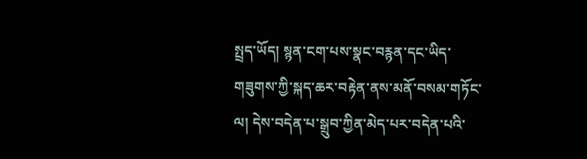སྤྲད་ཡོད། སྙན་ངག་པས་སྣང་བརྙན་དང་ཡིད་གཟུགས་ཀྱི་སྐད་ཆར་བརྟེན་ནས་མནོ་བསམ་གཏོང་ལ། དེས་བདེན་པ་སྒྲུབ་ཀྱིན་མེད་པར་བདེན་པའི་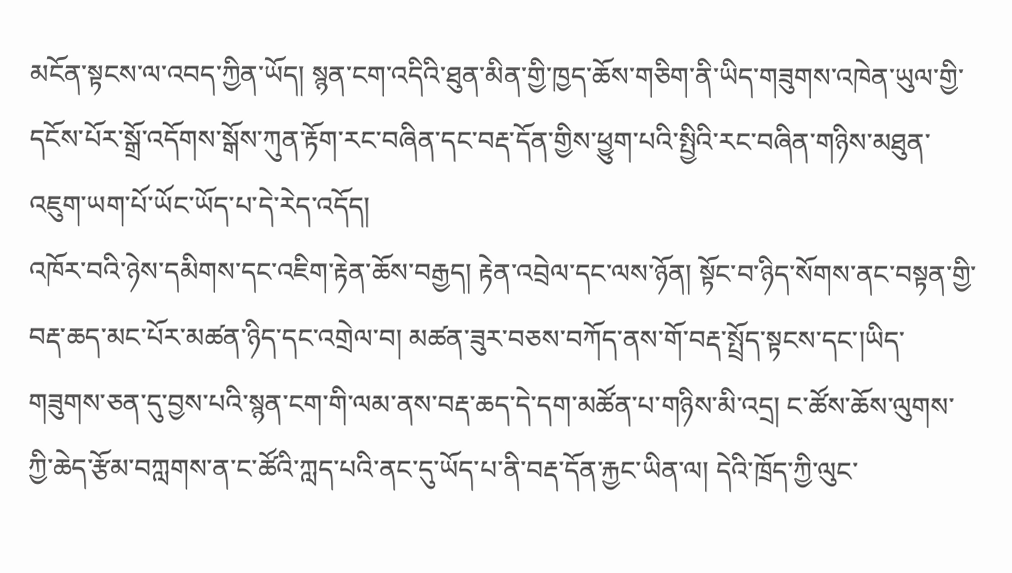མངོན་སྟངས་ལ་འབད་ཀྱིན་ཡོད། སྙན་ངག་འདིའི་ཐུན་མིན་གྱི་ཁྱད་ཆོས་གཅིག་ནི་ཡིད་གཟུགས་འཁེན་ཡུལ་གྱི་དངོས་པོར་སྒྲོ་འདོགས་སྒོས་ཀུན་རྟོག་རང་བཞིན་དང་བརྡ་དོན་གྱིས་ཕྱུག་པའི་སྤྱིའི་རང་བཞིན་གཉིས་མཐུན་འཇུག་ཡག་པོ་ཡོང་ཡོད་པ་དེ་རེད་འདོད།
འཁོར་བའི་ཉེས་དམིགས་དང་འཇིག་རྟེན་ཆོས་བརྒྱད། རྟེན་འབྲེལ་དང་ལས་ཉོན། སྟོང་བ་ཉིད་སོགས་ནང་བསྟན་གྱི་བརྡ་ཆད་མང་པོར་མཚན་ཉིད་དང་འགྲེལ་བ། མཚན་ཟུར་བཅས་བཀོད་ནས་གོ་བརྡ་སྤྲོད་སྟངས་དང་།ཡིད་གཟུགས་ཅན་དུ་བྱས་པའི་སྙན་ངག་གི་ལམ་ནས་བརྡ་ཆད་དེ་དག་མཚོན་པ་གཉིས་མི་འདྲ། ང་ཚོས་ཆོས་ལུགས་ཀྱི་ཆེད་རྩོམ་བཀླགས་ན་ང་ཚོའི་ཀླད་པའི་ནང་དུ་ཡོད་པ་ནི་བརྡ་དོན་རྐྱང་ཡིན་ལ། དེའི་ཁྲོད་ཀྱི་ལུང་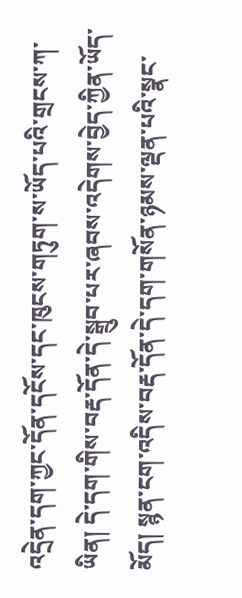འདྲེན་དག་ཀྱང་དོན་དངོས་དང་ཁུངས་གཏུག་ས་ཡོད་པའི་གྲངས་ཀ་ཡིན། དེ་དག་གིས་བརྡ་དོན་དེ་སྒྲུབ་པར་ཞབས་འདེགས་བྱེད་ཀྱིན་ཡོད་མོད། སྙན་ངག་འདིས་བརྡ་དོན་དེ་དག་གསོན་ཉམས་ལྡན་པའི་སྣང་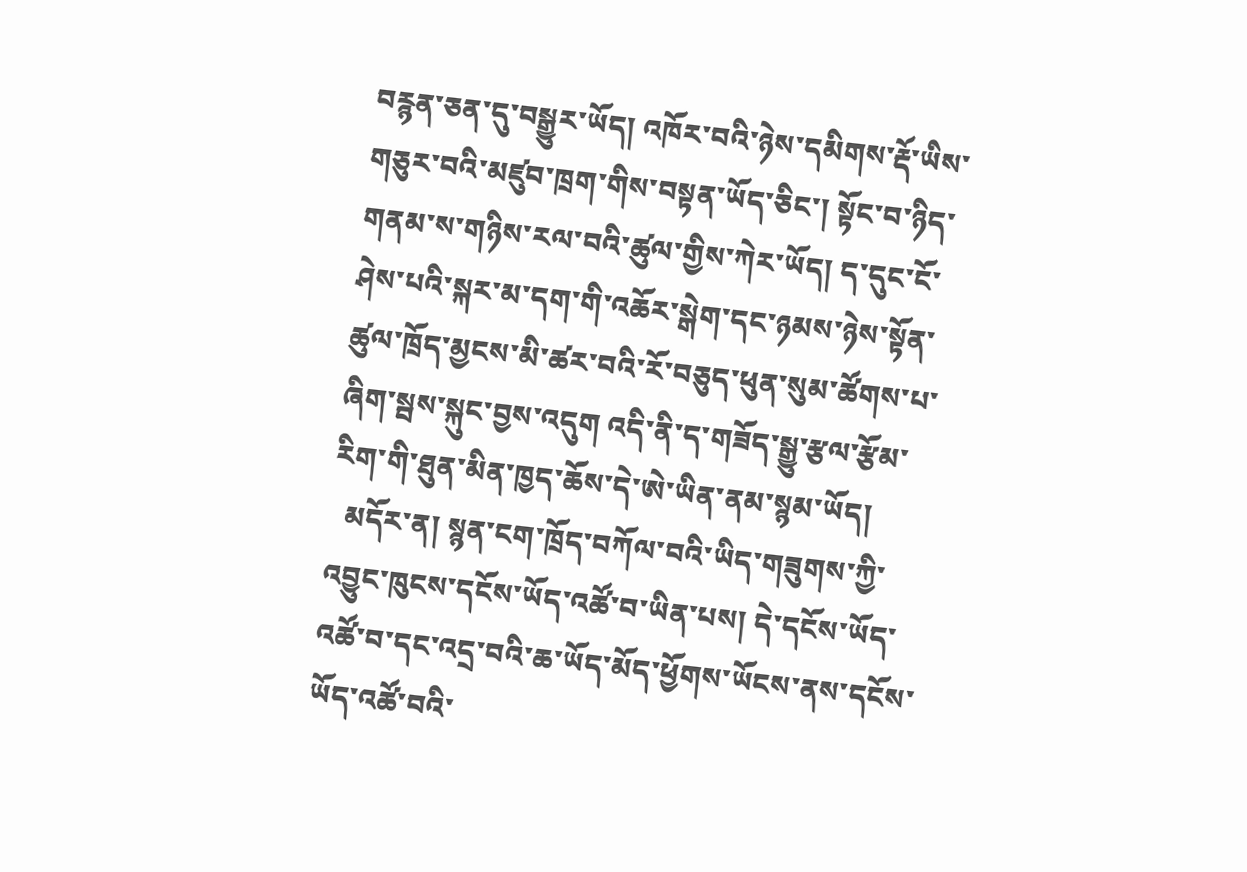བརྙན་ཅན་དུ་བསྒྱུར་ཡོད། འཁོར་བའི་ཉེས་དམིགས་རྡོ་ཡིས་གཅུར་བའི་མཛུབ་ཁྲག་གིས་བསྟན་ཡོད་ཅིང་། སྟོང་བ་ཉིད་གནམ་ས་གཉིས་རལ་བའི་ཚུལ་གྱིས་ཀེར་ཡོད། ད་དུང་ངོ་ཤེས་པའི་སྐར་མ་དག་གི་འཆོར་སྒེག་དང་ཉམས་ཉེས་སྟོན་ཚུལ་ཁྲོད་མྱངས་མི་ཚར་བའི་རོ་བཅུད་ཕུན་སུམ་ཚོགས་པ་ཞིག་སྦས་སྐུང་བྱས་འདུག འདི་ནི་ད་གཟོད་སྒྱུ་རྩལ་རྩོམ་རིག་གི་ཐུན་མིན་ཁྱད་ཆོས་དེ་ཨེ་ཡིན་ནམ་སྙམ་ཡོད།
  མདོར་ན། སྙན་ངག་ཁྲོད་བཀོལ་བའི་ཡིད་གཟུགས་ཀྱི་འབྱུང་ཁུངས་དངོས་ཡོད་འཚོ་བ་ཡིན་པས། དེ་དངོས་ཡོད་འཚོ་བ་དང་འདྲ་བའི་ཆ་ཡོད་མོད་ཕྱོགས་ཡོངས་ནས་དངོས་ཡོད་འཚོ་བའི་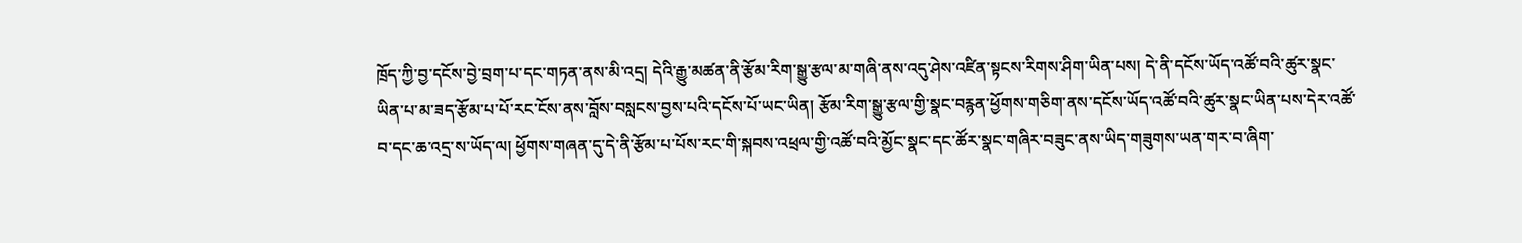ཁྲོད་ཀྱི་བྱ་དངོས་བྱེ་བྲག་པ་དང་གཏན་ནས་མི་འདྲ། དེའི་རྒྱུ་མཚན་ནི་རྩོམ་རིག་སྒྱུ་རྩལ་མ་གཞི་ནས་འདུ་ཤེས་འཛིན་སྟངས་རིགས་ཤིག་ཡིན་པས། དེ་ནི་དངོས་ཡོད་འཚོ་བའི་ཚུར་སྣང་ཡིན་པ་མ་ཟད་རྩོམ་པ་པོ་རང་ངོས་ནས་བློས་བསླངས་བྱས་པའི་དངོས་པོ་ཡང་ཡིན། རྩོམ་རིག་སྒྱུ་རྩལ་གྱི་སྣང་བརྙན་ཕྱོགས་གཅིག་ནས་དངོས་ཡོད་འཚོ་བའི་ཚུར་སྣང་ཡིན་པས་དེར་འཚོ་བ་དང་ཆ་འདྲ་ས་ཡོད་ལ། ཕྱོགས་གཞན་དུ་དེ་ནི་རྩོམ་པ་པོས་རང་གི་སྐབས་འཕྲལ་གྱི་འཚོ་བའི་མྱོང་སྣང་དང་ཚོར་སྣང་གཞིར་བཟུང་ནས་ཡིད་གཟུགས་ཡན་གར་བ་ཞིག་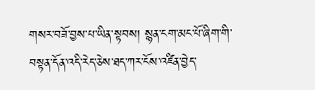གསར་བཟོ་བྱས་པ་ཡིན་སྟབས། སྙན་ངག་མང་པོ་ཞིག་གི་བསྟན་དོན་འདི་རེད་ཅེས་ཐད་ཀར་ངོས་འཛིན་བྱེད་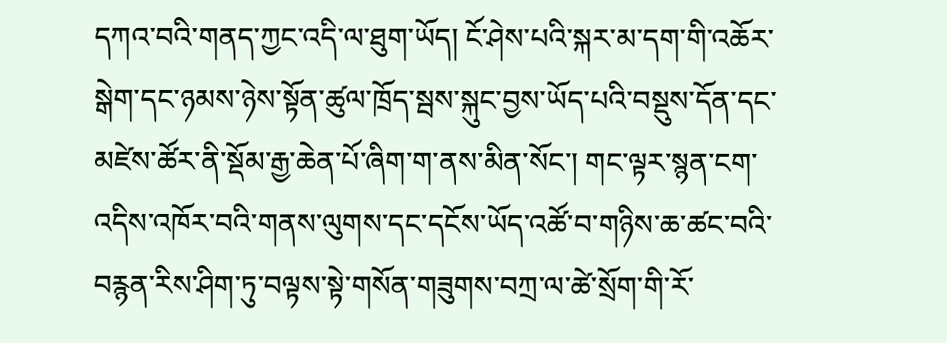དཀའ་བའི་གནད་ཀྱང་འདི་ལ་ཐུག་ཡོད། ངོ་ཤེས་པའི་སྐར་མ་དག་གི་འཆོར་སྒེག་དང་ཉམས་ཉེས་སྟོན་ཚུལ་ཁྲོད་སྦས་སྐུང་བྱས་ཡོད་པའི་བསྡུས་དོན་དང་མཛེས་ཚོར་ནི་སྡོམ་རྒྱ་ཆེན་པོ་ཞིག་ག་ནས་མིན་སོང་། གང་ལྟར་སྙན་ངག་འདིས་འཁོར་བའི་གནས་ལུགས་དང་དངོས་ཡོད་འཚོ་བ་གཉིས་ཆ་ཚང་བའི་བརྙན་རིས་ཤིག་ཏུ་བལྟས་སྟེ་གསོན་གཟུགས་བཀྲ་ལ་ཚེ་སྲོག་གི་རོ་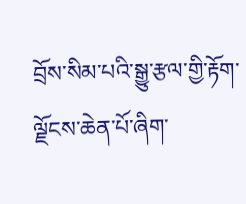བྲོས་སིམ་པའི་སྒྱུ་རྩལ་གྱི་རྟོག་ལྗོངས་ཆེན་པོ་ཞིག་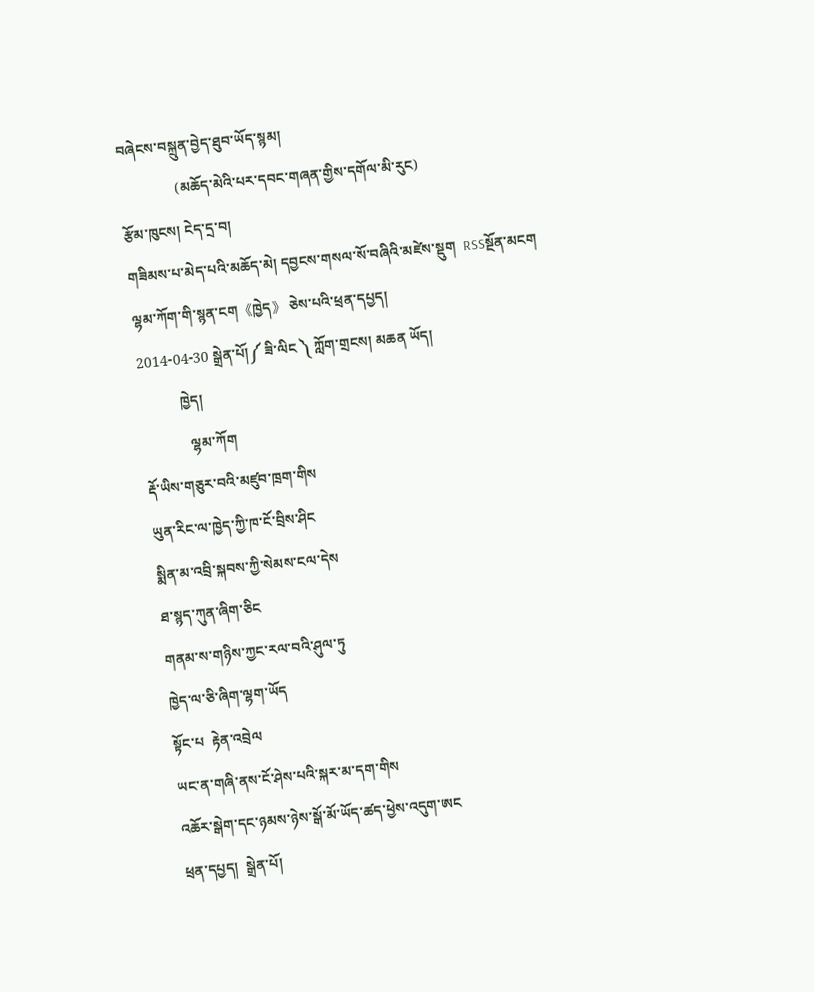བཞེངས་བསྐྲུན་བྱེད་ཐུབ་ཡོད་སྙམ།
               (མཆོད་མེའི་པར་དབང་གཞན་གྱིས་དགོལ་མི་རུང)
རྩོམ་ཁུངས། ངེད་དྲ་བ།
གཟིམས་པ་མེད་པའི་མཆོད་མེ། དབྱངས་གསལ་སོ་བཞིའི་མཛེས་སྡུག  RSSསྔོན་མངག
ལྷམ་ཀོག་གི་སྙན་ངག《ཁྱེད》 ཅེས་པའི་ཕྲན་དཔྱད།
2014-04-30 སྒྲེན་པོ།༼ ཟི་ལིང ༽ ཀློག་གྲངས། མཆན ཡོད།
           ཁྱེད།
             ལྷམ་ཀོག
རྡོ་ཡིས་གཅུར་བའི་མཛུབ་ཁྲག་གིས
ཡུན་རིང་ལ་ཁྱེད་ཀྱི་ཁ་ངོ་བྲིས་ཤིང
སྨིན་མ་འབྲི་སྐབས་ཀྱི་སེམས་ངལ་དེས
ཐ་སྙད་ཀུན་ཞིག་ཅིང
གནམ་ས་གཉིས་ཀྱང་རལ་བའི་ཤུལ་ཏུ
ཁྱེད་ལ་ཅི་ཞིག་ལྷག་ཡོད
སྟོང་པ  རྟེན་འབྲེལ
ཡང་ན་གཞི་ནས་ངོ་ཤེས་པའི་སྐར་མ་དག་གིས
འཆོར་སྒེག་དང་ཉམས་ཉེས་སྒོ་མོ་ཡོད་ཚད་ཕྱེས་འདུག་ཨང
ཕྲན་དཔྱད།  སྒྲེན་པོ།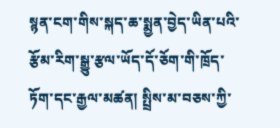སྙན་ངག་གིས་སྐད་ཆ་སྨྱན་བྱེད་ཡིན་པའི་རྩོམ་རིག་སྒྱུ་རྩལ་ཡོད་དོ་ཅོག་གི་ཁྲོད་ཏོག་དང་རྒྱལ་མཚན། སྤྲིས་མ་བཅས་ཀྱི་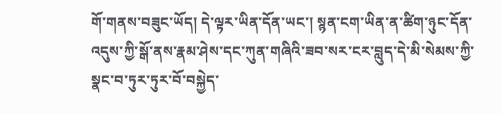གོ་གནས་བཟུང་ཡོད། དེ་ལྟར་ཡིན་དོན་ཡང་། སྙན་ངག་ཡིན་ན་ཚིག་ཉུང་དོན་འདུས་ཀྱི་སྒོ་ནས་རྣམ་ཤེས་དང་ཀུན་གཞིའི་ཟབ་སར་ངར་བླུད་དེ་མི་སེམས་ཀྱི་སྣང་བ་ཏུར་ཏུར་བོ་བསྐྱེད་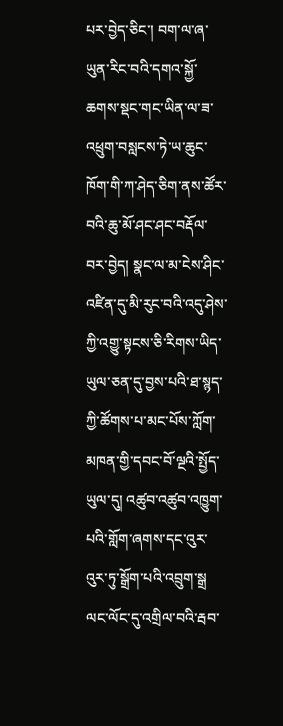པར་བྱེད་ཅིང་། བག་ལ་ཞ་ཡུན་རིང་བའི་དགའ་སྐྱོ་ཆགས་སྡང་གང་ཡིན་ལ་ཟ་འཕྲུག་བསླངས་ཏེ་ཡ་ཆུང་ཁོག་གི་ཀ་ཤེད་ཅིག་ནས་ཚོར་བའི་ཆུ་མོ་ཤང་ཤང་བརྡོལ་བར་བྱེད། སྣང་ལ་མ་ངེས་ཤིང་འཛིན་དུ་མི་རུང་བའི་འདུ་ཤེས་ཀྱི་འགྱུ་སྟངས་ཅི་རིགས་ཡིད་ཡུལ་ཅན་དུ་བྱས་པའི་ཐ་སྙད་ཀྱི་ཚོགས་པ་མང་པོས་ཀློག་མཁན་གྱི་དབང་བོ་ལྔའི་སྤྱོད་ཡུལ་དུ། འཚུབ་འཚུབ་འཁྱུག་པའི་གློག་ཞགས་དང་འུར་འུར་ཏུ་སྒྲོག་པའི་འབྲུག་སྒྲ  ལང་ལོང་དུ་འགྲིལ་བའི་རྦབ་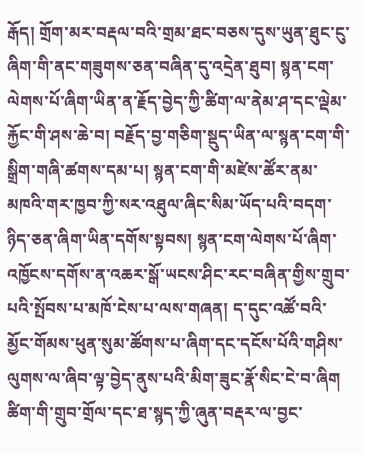རྒོད། གྲོག་མར་བརྡལ་བའི་གྲམ་ཐང་བཅས་དུས་ཡུན་ཐུང་ངུ་ཞིག་གི་ནང་གཟུགས་ཅན་བཞིན་དུ་འདྲེན་ཐུབ། སྙན་ངག་ལེགས་པོ་ཞིག་ཡིན་ན་རྗོད་བྱེད་ཀྱི་ཚིག་ལ་ནེམ་ཤ་དང་ལྡེམ་རྐྱོང་གི་ཤས་ཆེ་བ། བརྗོད་བྱ་གཅིག་སྡུད་ཡིན་ལ་སྙན་ངག་གི་སྒྲིག་གཞི་ཚགས་དམ་པ། སྙན་ངག་གི་མཛེས་ཚོར་ནམ་མཁའི་གར་ཁྱབ་ཀྱི་སར་འཐུལ་ཞིང་སིམ་ཡོད་པའི་བདག་ཉིད་ཅན་ཞིག་ཡིན་དགོས་སྟབས། སྙན་ངག་ལེགས་པོ་ཞིག་འཁྱོངས་དགོས་ན་འཆར་སྒོ་ཡངས་ཤིང་རང་བཞིན་གྱིས་གྲུབ་པའི་སྤོབས་པ་མཁོ་ངེས་པ་ལས་གཞན། ད་དུང་འཚོ་བའི་མྱོང་གོམས་ཕུན་སུམ་ཚོགས་པ་ཞིག་དང་དངོས་པོའི་གཤིས་ལུགས་ལ་ཞིབ་ལྟ་བྱེད་ནུས་པའི་མིག་ཟུང་རྣོ་སིང་ངེ་བ་ཞིག ཚིག་གི་གྲུབ་གྲོལ་དང་ཐ་སྙད་ཀྱི་ཞུན་བརྡར་ལ་བྱང་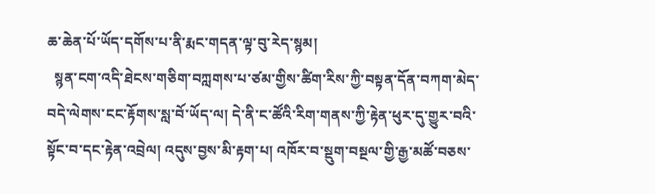ཆ་ཆེན་པོ་ཡོད་དགོས་པ་ནི་རྨང་གདན་ལྟ་བུ་རེད་སྙམ།
  སྙན་ངག་འདི་ཐེངས་གཅིག་བཀླགས་པ་ཙམ་གྱིས་ཚིག་རིས་ཀྱི་བསྟན་དོན་བཀག་མེད་བདེ་ལེགས་ངང་རྟོགས་སླ་བོ་ཡོད་ལ། དེ་ནི་ང་ཚོའི་རིག་གནས་ཀྱི་རྟེན་ཕུར་དུ་གྱུར་བའི་སྟོང་བ་དང་རྟེན་འབྲེལ། འདུས་བྱས་མི་རྟག་པ། འཁོར་བ་སྡུག་བསྔལ་གྱི་རྒྱ་མཚོ་བཅས་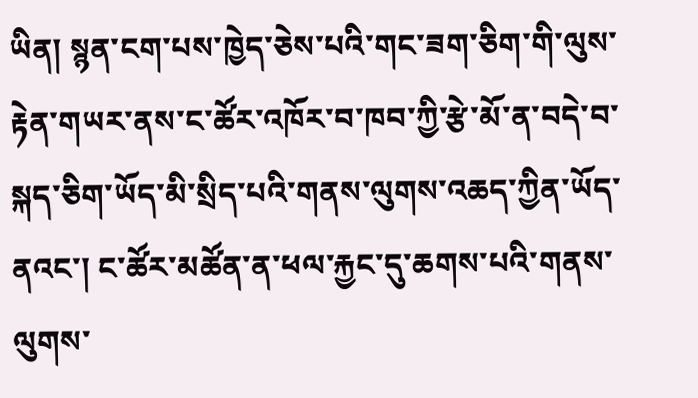ཡིན། སྙན་ངག་པས་ཁྱེད་ཅེས་པའི་གང་ཟག་ཅིག་གི་ལུས་རྟེན་གཡར་ནས་ང་ཚོར་འཁོར་བ་ཁབ་ཀྱི་རྩེ་མོ་ན་བདེ་བ་སྐད་ཅིག་ཡོད་མི་སྲིད་པའི་གནས་ལུགས་འཆད་ཀྱིན་ཡོད་ནའང་། ང་ཚོར་མཚོན་ན་ཕལ་རྐྱང་དུ་ཆགས་པའི་གནས་ལུགས་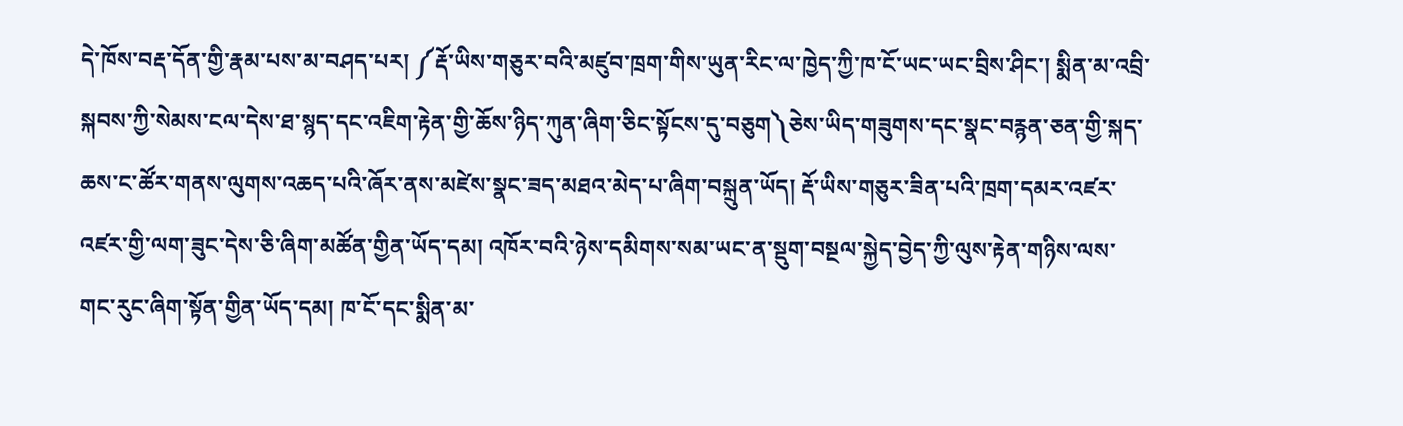དེ་ཁོས་བརྡ་དོན་གྱི་རྣམ་པས་མ་བཤད་པར། ༼རྡོ་ཡིས་གཅུར་བའི་མཛུབ་ཁྲག་གིས་ཡུན་རིང་ལ་ཁྱེད་ཀྱི་ཁ་ངོ་ཡང་ཡང་བྲིས་ཤིང་། སྨིན་མ་འབྲི་སྐབས་ཀྱི་སེམས་ངལ་དེས་ཐ་སྙད་དང་འཇིག་རྟེན་གྱི་ཆོས་ཉིད་ཀུན་ཞིག་ཅིང་སྟོངས་དུ་བཅུག༽ཅེས་ཡིད་གཟུགས་དང་སྣང་བརྙན་ཅན་གྱི་སྐད་ཆས་ང་ཚོར་གནས་ལུགས་འཆད་པའི་ཞོར་ནས་མཛེས་སྣང་ཟད་མཐའ་མེད་པ་ཞིག་བསྐྲུན་ཡོད། རྡོ་ཡིས་གཅུར་ཟིན་པའི་ཁྲག་དམར་འཛར་འཛར་གྱི་ལག་ཟུང་དེས་ཅི་ཞིག་མཚོན་གྱིན་ཡོད་དམ། འཁོར་བའི་ཉེས་དམིགས་སམ་ཡང་ན་སྡུག་བསྔལ་སྐྱེད་བྱེད་ཀྱི་ལུས་རྟེན་གཉིས་ལས་གང་རུང་ཞིག་སྟོན་གྱིན་ཡོད་དམ། ཁ་ངོ་དང་སྨིན་མ་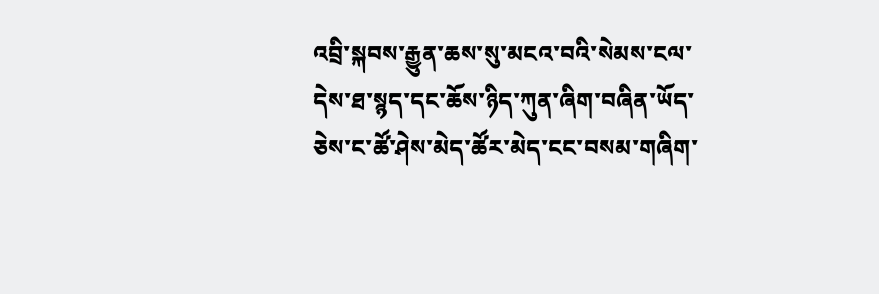འབྲི་སྐབས་རྒྱུན་ཆས་སུ་མངའ་བའི་སེམས་ངལ་དེས་ཐ་སྙད་དང་ཆོས་ཉིད་ཀུན་ཞིག་བཞིན་ཡོད་ཅེས་ང་ཚོ་ཤེས་མེད་ཚོར་མེད་ངང་བསམ་གཞིག་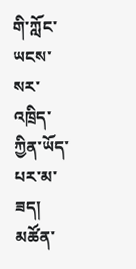གི་ཀློང་ཡངས་སར་འཁྲིད་ཀྱིན་ཡོད་པར་མ་ཟད། མཚོན་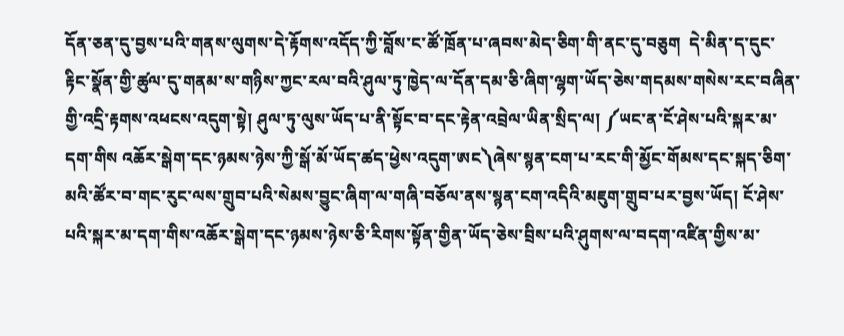དོན་ཅན་དུ་བྱས་པའི་གནས་ལུགས་དེ་རྟོགས་འདོད་ཀྱི་བློས་ང་ཚོ་ཁྲོན་པ་ཞབས་མེད་ཅིག་གི་ནང་དུ་བཅུག  དེ་མིན་ད་དུང་རྟིང་སྣོན་གྱི་ཚུལ་དུ་གནམ་ས་གཉིས་ཀྱང་རལ་བའི་ཤུལ་ཏུ་ཁྱེད་ལ་དོན་དམ་ཅི་ཞིག་ལྷག་ཡོད་ཅེས་གདམས་གསེས་རང་བཞིན་གྱི་འདྲི་རྟགས་འཕངས་འདུག་སྟེ། ཤུལ་ཏུ་ལུས་ཡོད་པ་ནི་སྟོང་བ་དང་རྟེན་འབྲེལ་ཡིན་སྲིད་ལ། ༼ཡང་ན་ངོ་ཤེས་པའི་སྐར་མ་དག་གིས འཆོར་སྒེག་དང་ཉམས་ཉེས་ཀྱི་སྒོ་མོ་ཡོད་ཚད་ཕྱེས་འདུག་ཨང༽ཞེས་སྙན་ངག་པ་རང་གི་མྱོང་གོམས་དང་སྐད་ཅིག་མའི་ཚོར་བ་གང་རུང་ལས་གྲུབ་པའི་སེམས་བྱུང་ཞིག་ལ་གཞི་བཅོལ་ནས་སྙན་ངག་འདིའི་མཇུག་གྲུབ་པར་བྱས་ཡོད། ངོ་ཤེས་པའི་སྐར་མ་དག་གིས་འཆོར་སྒེག་དང་ཉམས་ཉེས་ཅི་རིགས་སྟོན་གྱིན་ཡོད་ཅེས་བྲིས་པའི་ཤུགས་ལ་བདག་འཛིན་གྱིས་མ་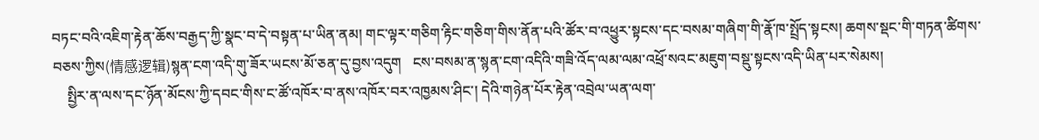བཏང་བའི་འཇིག་རྟེན་ཆོས་བརྒྱད་ཀྱི་སྣང་བ་དེ་བསྟན་པ་ཡིན་ནམ། གང་ལྟར་གཅིག་རྟིང་གཅིག་གིས་ནོན་པའི་ཚོར་བ་འཕྱུར་སྟངས་དང་བསམ་གཞིག་གི་རྣོ་ཁ་སྤྲོད་སྟངས། ཆགས་སྡང་གི་གཏན་ཚིགས་བཅས་ཀྱིས(情感逻辑)སྙན་ངག་འདི་གུ་ཟོར་ཡངས་མོ་ཅན་དུ་བྱས་འདུག   ངས་བསམ་ན་སྙན་ངག་འདིའི་གཟི་འོད་ལམ་ལམ་འཕྲོ་སའང་མཇུག་བསྡུ་སྟངས་འདི་ཡིན་པར་སེམས།
    སྤྱིར་ན་ལས་དང་ཉོན་མོངས་ཀྱི་དབང་གིས་ང་ཚོ་འཁོར་བ་ནས་འཁོར་བར་འཁྱམས་ཤིང་། དེའི་གཉེན་པོར་རྟེན་འབྲེལ་ཡན་ལག་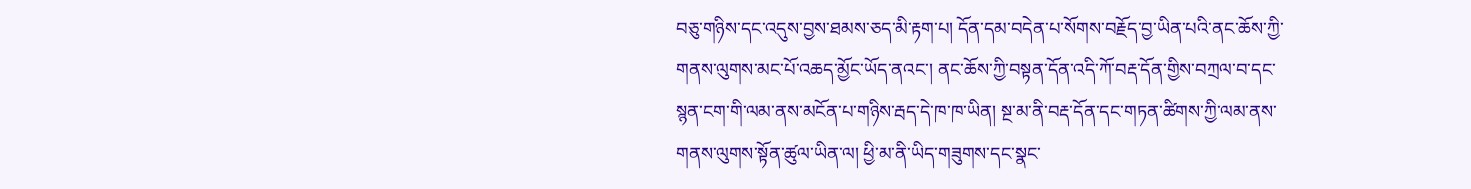བཅུ་གཉིས་དང་འདུས་བྱས་ཐམས་ཅད་མི་རྟག་པ། དོན་དམ་བདེན་པ་སོགས་བརྗོད་བྱ་ཡིན་པའི་ནང་ཆོས་ཀྱི་གནས་ལུགས་མང་པོ་འཆད་མྱོང་ཡོད་ནའང་། ནང་ཆོས་ཀྱི་བསྟན་དོན་འདི་ཀོ་བརྡ་དོན་གྱིས་བཀྲལ་བ་དང་སྙན་ངག་གི་ལམ་ནས་མངོན་པ་གཉིས་རྦད་དེ་ཁ་ཁ་ཡིན། སྔ་མ་ནི་བརྡ་དོན་དང་གཏན་ཚིགས་ཀྱི་ལམ་ནས་གནས་ལུགས་སྟོན་ཚུལ་ཡིན་ལ། ཕྱི་མ་ནི་ཡིད་གཟུགས་དང་སྣང་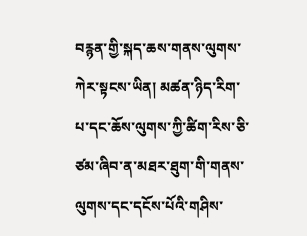བརྙན་གྱི་སྐད་ཆས་གནས་ལུགས་ཀེར་སྟངས་ཡིན། མཚན་ཉིད་རིག་པ་དང་ཆོས་ལུགས་ཀྱི་ཚིག་རིས་ཅི་ཙམ་ཞིབ་ན་མཐར་ཐུག་གི་གནས་ལུགས་དང་དངོས་པོའི་གཤིས་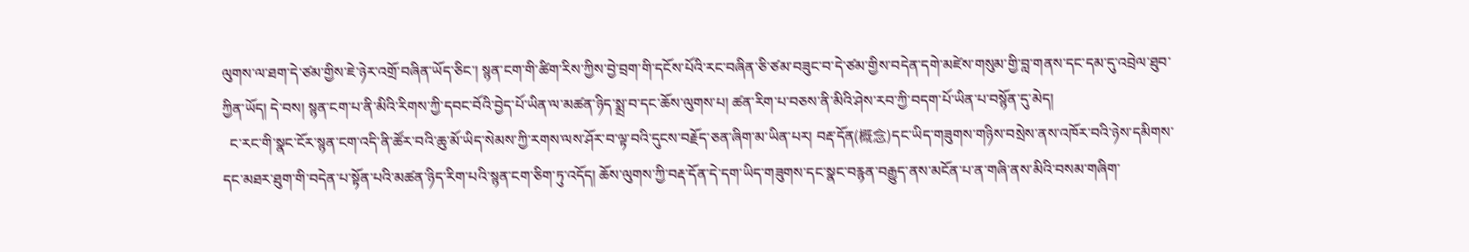ལུགས་ལ་ཐག་དེ་ཙམ་གྱིས་ཇེ་ཉེར་འགྲོ་བཞིན་ཡོད་ཅིང་། སྙན་ངག་གི་ཚིག་རིས་ཀྱིས་བྱེ་བྲག་གི་དངོས་པོའི་རང་བཞིན་ཅི་ཙམ་བཟུང་བ་དེ་ཙམ་གྱིས་བདེན་དགེ་མཛེས་གསུམ་གྱི་བླ་གནས་དང་དམ་དུ་འབྲེལ་ཐུབ་ཀྱིན་ཡོད། དེ་བས། སྙན་ངག་པ་ནི་མིའི་རིགས་ཀྱི་དབང་བོའི་བྱེད་པོ་ཡིན་ལ་མཚན་ཉིད་སྨྲ་བ་དང་ཆོས་ལུགས་པ། ཚན་རིག་པ་བཅས་ནི་མིའི་ཤེས་རབ་ཀྱི་བདག་པོ་ཡིན་པ་བསྙོན་དུ་མེད།
  ང་རང་གི་སྣང་ངོར་སྙན་ངག་འདི་ནི་ཚོར་བའི་ཆུ་མོ་ཡིད་སེམས་ཀྱི་རགས་ལས་ཤོར་བ་ལྟ་བའི་དུངས་བརྗོད་ཅན་ཞིག་མ་ཡིན་པར། བརྡ་དོན(概念)དང་ཡིད་གཟུགས་གཉིས་བསྲེས་ནས་འཁོར་བའི་ཉེས་དམིགས་དང་མཐར་ཐུག་གི་བདེན་པ་སྟོན་པའི་མཚན་ཉིད་རིག་པའི་སྙན་ངག་ཅིག་ཏུ་འདོད། ཆོས་ལུགས་ཀྱི་བརྡ་དོན་དེ་དག་ཡིད་གཟུགས་དང་སྣང་བརྙན་བརྒྱུད་ནས་མངོན་པ་ན་གཞི་ནས་མིའི་བསམ་གཞིག་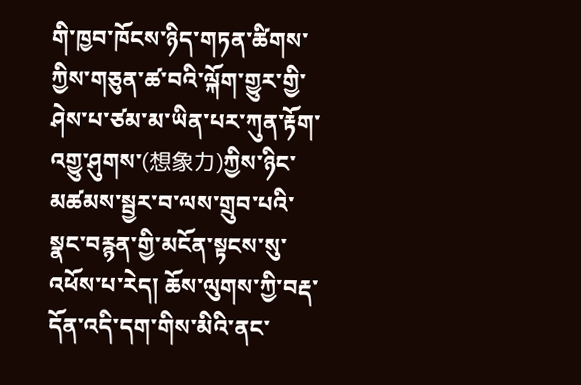གི་ཁྱབ་ཁོངས་ཉིད་གཏན་ཚིགས་ཀྱིས་གཅུན་ཚ་བའི་ལྐོག་གྱུར་གྱི་ཤེས་པ་ཙམ་མ་ཡིན་པར་ཀུན་རྟོག་འགྱུ་ཤུགས་(想象力)ཀྱིས་ཉིང་མཚམས་སྦྱར་བ་ལས་གྲུབ་པའི་སྣང་བརྙན་གྱི་མངོན་སྟངས་སུ་འཕོས་པ་རེད། ཆོས་ལུགས་ཀྱི་བརྡ་དོན་འདི་དག་གིས་མིའི་ནང་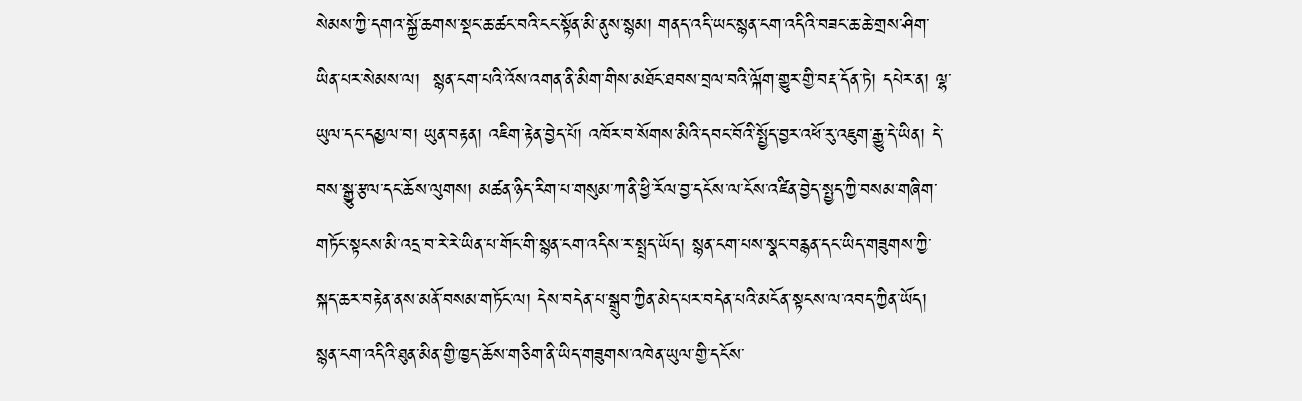སེམས་ཀྱི་དགའ་སྐྱོ་ཆགས་སྡང་ཆ་ཚང་བའི་ངང་སྟོན་མི་ནུས་སྙམ། གནད་འདི་ཡང་སྙན་ངག་འདིའི་བཟང་ཆ་ཆེ་གྲས་ཤིག་ཡིན་པར་སེམས་ལ།  སྙན་ངག་པའི་འོས་འགན་ནི་མིག་གིས་མཐོང་ཐབས་བྲལ་བའི་ལྐོག་གྱུར་གྱི་བརྡ་དོན་ཏེ། དཔེར་ན། ལྷ་ཡུལ་དང་དམྱལ་བ། ཡུན་བརྟན། འཇིག་རྟེན་བྱེད་པོ། འཁོར་བ་སོགས་མིའི་དབང་བོའི་སྤྱོད་བྱར་འཕོ་རུ་འཇུག་རྒྱུ་དེ་ཡིན། དེ་བས་སྒྱུ་རྩལ་དང་ཆོས་ལུགས། མཚན་ཉིད་རིག་པ་གསུམ་ཀ་ནི་ཕྱི་རོལ་བྱ་དངོས་ལ་ངོས་འཛིན་བྱེད་སྤྱད་ཀྱི་བསམ་གཞིག་གཏོང་སྟངས་མི་འདྲ་བ་རེ་རེ་ཡིན་པ་གོང་གི་སྙན་ངག་འདིས་ར་སྤྲད་ཡོད། སྙན་ངག་པས་སྣང་བརྙན་དང་ཡིད་གཟུགས་ཀྱི་སྐད་ཆར་བརྟེན་ནས་མནོ་བསམ་གཏོང་ལ། དེས་བདེན་པ་སྒྲུབ་ཀྱིན་མེད་པར་བདེན་པའི་མངོན་སྟངས་ལ་འབད་ཀྱིན་ཡོད། སྙན་ངག་འདིའི་ཐུན་མིན་གྱི་ཁྱད་ཆོས་གཅིག་ནི་ཡིད་གཟུགས་འཁེན་ཡུལ་གྱི་དངོས་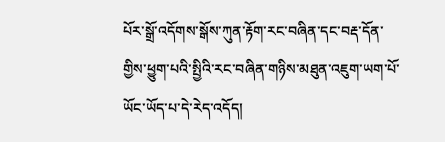པོར་སྒྲོ་འདོགས་སྒོས་ཀུན་རྟོག་རང་བཞིན་དང་བརྡ་དོན་གྱིས་ཕྱུག་པའི་སྤྱིའི་རང་བཞིན་གཉིས་མཐུན་འཇུག་ཡག་པོ་ཡོང་ཡོད་པ་དེ་རེད་འདོད།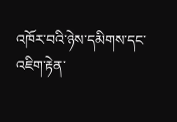འཁོར་བའི་ཉེས་དམིགས་དང་འཇིག་རྟེན་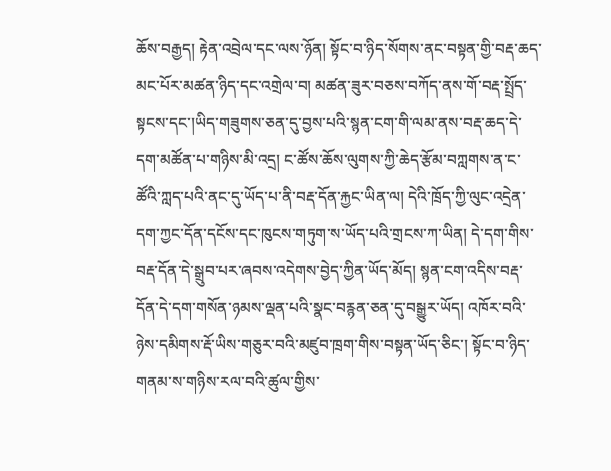ཆོས་བརྒྱད། རྟེན་འབྲེལ་དང་ལས་ཉོན། སྟོང་བ་ཉིད་སོགས་ནང་བསྟན་གྱི་བརྡ་ཆད་མང་པོར་མཚན་ཉིད་དང་འགྲེལ་བ། མཚན་ཟུར་བཅས་བཀོད་ནས་གོ་བརྡ་སྤྲོད་སྟངས་དང་།ཡིད་གཟུགས་ཅན་དུ་བྱས་པའི་སྙན་ངག་གི་ལམ་ནས་བརྡ་ཆད་དེ་དག་མཚོན་པ་གཉིས་མི་འདྲ། ང་ཚོས་ཆོས་ལུགས་ཀྱི་ཆེད་རྩོམ་བཀླགས་ན་ང་ཚོའི་ཀླད་པའི་ནང་དུ་ཡོད་པ་ནི་བརྡ་དོན་རྐྱང་ཡིན་ལ། དེའི་ཁྲོད་ཀྱི་ལུང་འདྲེན་དག་ཀྱང་དོན་དངོས་དང་ཁུངས་གཏུག་ས་ཡོད་པའི་གྲངས་ཀ་ཡིན། དེ་དག་གིས་བརྡ་དོན་དེ་སྒྲུབ་པར་ཞབས་འདེགས་བྱེད་ཀྱིན་ཡོད་མོད། སྙན་ངག་འདིས་བརྡ་དོན་དེ་དག་གསོན་ཉམས་ལྡན་པའི་སྣང་བརྙན་ཅན་དུ་བསྒྱུར་ཡོད། འཁོར་བའི་ཉེས་དམིགས་རྡོ་ཡིས་གཅུར་བའི་མཛུབ་ཁྲག་གིས་བསྟན་ཡོད་ཅིང་། སྟོང་བ་ཉིད་གནམ་ས་གཉིས་རལ་བའི་ཚུལ་གྱིས་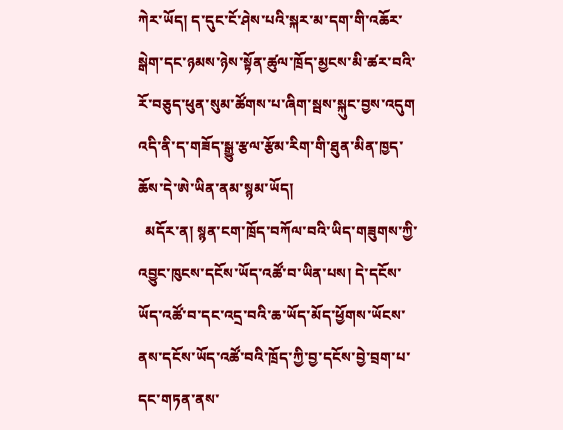ཀེར་ཡོད། ད་དུང་ངོ་ཤེས་པའི་སྐར་མ་དག་གི་འཆོར་སྒེག་དང་ཉམས་ཉེས་སྟོན་ཚུལ་ཁྲོད་མྱངས་མི་ཚར་བའི་རོ་བཅུད་ཕུན་སུམ་ཚོགས་པ་ཞིག་སྦས་སྐུང་བྱས་འདུག འདི་ནི་ད་གཟོད་སྒྱུ་རྩལ་རྩོམ་རིག་གི་ཐུན་མིན་ཁྱད་ཆོས་དེ་ཨེ་ཡིན་ནམ་སྙམ་ཡོད།
  མདོར་ན། སྙན་ངག་ཁྲོད་བཀོལ་བའི་ཡིད་གཟུགས་ཀྱི་འབྱུང་ཁུངས་དངོས་ཡོད་འཚོ་བ་ཡིན་པས། དེ་དངོས་ཡོད་འཚོ་བ་དང་འདྲ་བའི་ཆ་ཡོད་མོད་ཕྱོགས་ཡོངས་ནས་དངོས་ཡོད་འཚོ་བའི་ཁྲོད་ཀྱི་བྱ་དངོས་བྱེ་བྲག་པ་དང་གཏན་ནས་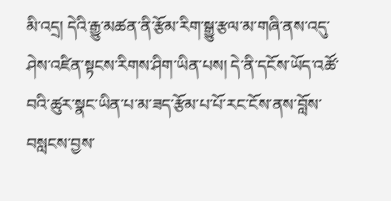མི་འདྲ། དེའི་རྒྱུ་མཚན་ནི་རྩོམ་རིག་སྒྱུ་རྩལ་མ་གཞི་ནས་འདུ་ཤེས་འཛིན་སྟངས་རིགས་ཤིག་ཡིན་པས། དེ་ནི་དངོས་ཡོད་འཚོ་བའི་ཚུར་སྣང་ཡིན་པ་མ་ཟད་རྩོམ་པ་པོ་རང་ངོས་ནས་བློས་བསླངས་བྱས་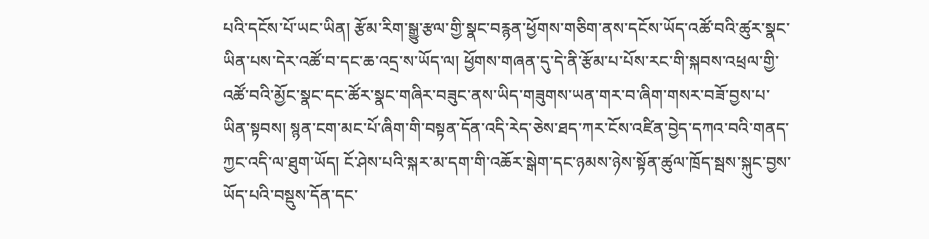པའི་དངོས་པོ་ཡང་ཡིན། རྩོམ་རིག་སྒྱུ་རྩལ་གྱི་སྣང་བརྙན་ཕྱོགས་གཅིག་ནས་དངོས་ཡོད་འཚོ་བའི་ཚུར་སྣང་ཡིན་པས་དེར་འཚོ་བ་དང་ཆ་འདྲ་ས་ཡོད་ལ། ཕྱོགས་གཞན་དུ་དེ་ནི་རྩོམ་པ་པོས་རང་གི་སྐབས་འཕྲལ་གྱི་འཚོ་བའི་མྱོང་སྣང་དང་ཚོར་སྣང་གཞིར་བཟུང་ནས་ཡིད་གཟུགས་ཡན་གར་བ་ཞིག་གསར་བཟོ་བྱས་པ་ཡིན་སྟབས། སྙན་ངག་མང་པོ་ཞིག་གི་བསྟན་དོན་འདི་རེད་ཅེས་ཐད་ཀར་ངོས་འཛིན་བྱེད་དཀའ་བའི་གནད་ཀྱང་འདི་ལ་ཐུག་ཡོད། ངོ་ཤེས་པའི་སྐར་མ་དག་གི་འཆོར་སྒེག་དང་ཉམས་ཉེས་སྟོན་ཚུལ་ཁྲོད་སྦས་སྐུང་བྱས་ཡོད་པའི་བསྡུས་དོན་དང་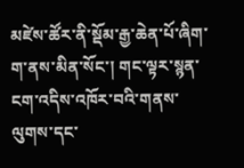མཛེས་ཚོར་ནི་སྡོམ་རྒྱ་ཆེན་པོ་ཞིག་ག་ནས་མིན་སོང་། གང་ལྟར་སྙན་ངག་འདིས་འཁོར་བའི་གནས་ལུགས་དང་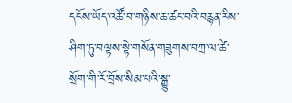དངོས་ཡོད་འཚོ་བ་གཉིས་ཆ་ཚང་བའི་བརྙན་རིས་ཤིག་ཏུ་བལྟས་སྟེ་གསོན་གཟུགས་བཀྲ་ལ་ཚེ་སྲོག་གི་རོ་བྲོས་སིམ་པའི་སྒྱུ་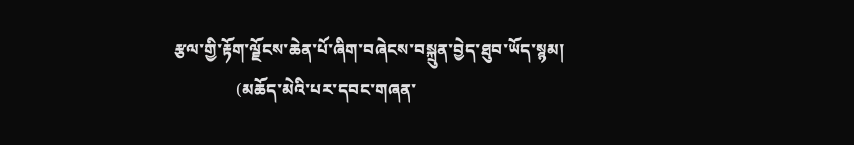རྩལ་གྱི་རྟོག་ལྗོངས་ཆེན་པོ་ཞིག་བཞེངས་བསྐྲུན་བྱེད་ཐུབ་ཡོད་སྙམ།
               (མཆོད་མེའི་པར་དབང་གཞན་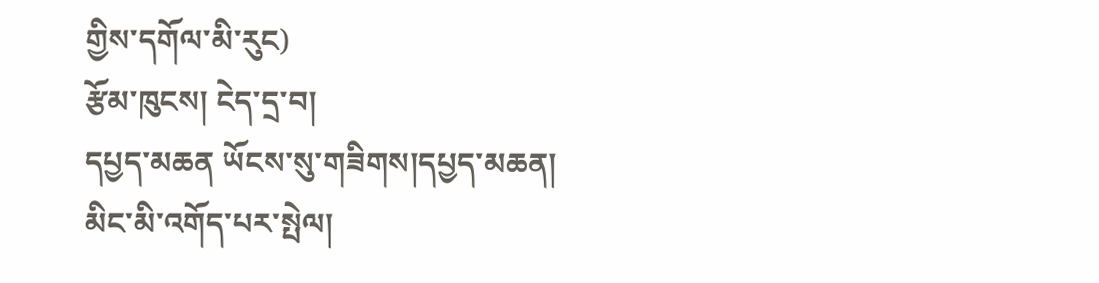གྱིས་དགོལ་མི་རུང)
རྩོམ་ཁུངས། ངེད་དྲ་བ།
དཔྱད་མཆན ཡོངས་སུ་གཟིགས།དཔྱད་མཆན།
མིང་མི་འགོད་པར་སྤེལ།